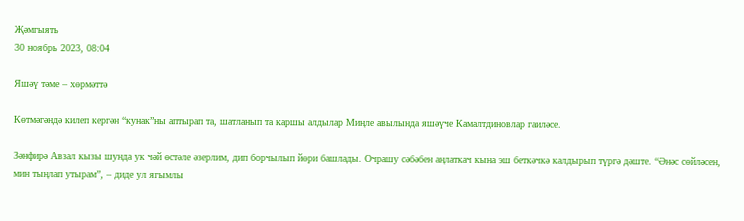Җәмгыять
30 ноябрь 2023, 08:04

Яшәү тәме – хөрмәттә

Көтмәгәндә килеп кергән “кунак”ны аптырап та, шатланып та каршы алдылар Миңле авылында яшәүче Камалтдиновлар гаиләсе.

Зәнфирә Авзал кызы шунда ук чәй өстәле әзерлим, дип борчылып йөри башлады. Очрашу сәбәбен аңлаткач кына эш беткәчкә калдырып түргә дәште. “Әнәс сөйләсен,  мин тыңлап утырам”, – диде ул ягымлы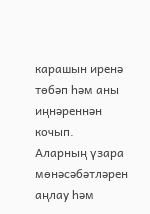карашын иренә төбәп һәм аны иңнәреннән кочып. Аларның үзара мөнәсәбәтләрен аңлау һәм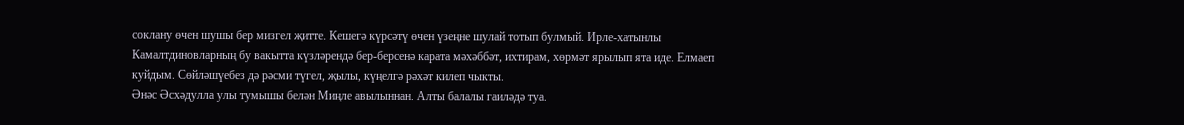соклану өчен шушы бер мизгел җитте. Кешегә күрсәтү өчен үзеңне шулай тотып булмый. Ирле-хатынлы Камалтдиновларның бу вакытта күзләрендә бер-берсенә карата мәхәббәт, ихтирам, хөрмәт ярылып ята иде. Елмаеп куйдым. Сөйләшүебез дә рәсми түгел, җылы, күңелгә рәхәт килеп чыкты.
Әнәс Әсхәдулла улы тумышы белән Миңле авылыннан. Алты балалы гаиләдә туа.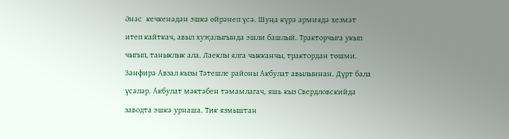Әнәс  кечкенәдән эшкә өйрәнеп үсә. Шуңа күрә армиядә хезмәт итеп кайткач, авыл хуҗалыгында эшли башлый. Тракторчыга укып чыгып, таныклык ала. Лаеклы ялга чыкканчы, трактордан төшми.
Зәнфирә Авзал кызы Тәтешле районы Акбулат авылыннан. Дүрт бала үсәләр. Акбулат мәктәбен тәмамлагач, яшь кыз Свердловскийда заводта эшкә урнаша. Тик язмыштан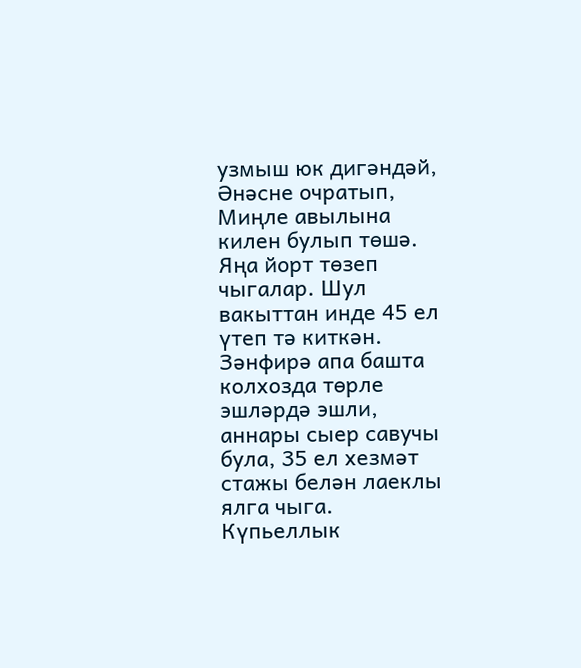узмыш юк дигәндәй, Әнәсне очратып, Миңле авылына килен булып төшә. Яңа йорт төзеп чыгалар. Шул вакыттан инде 45 ел үтеп тә киткән.
Зәнфирә апа башта колхозда төрле эшләрдә эшли, аннары сыер савучы була, 35 ел хезмәт стажы белән лаеклы ялга чыга. Күпьеллык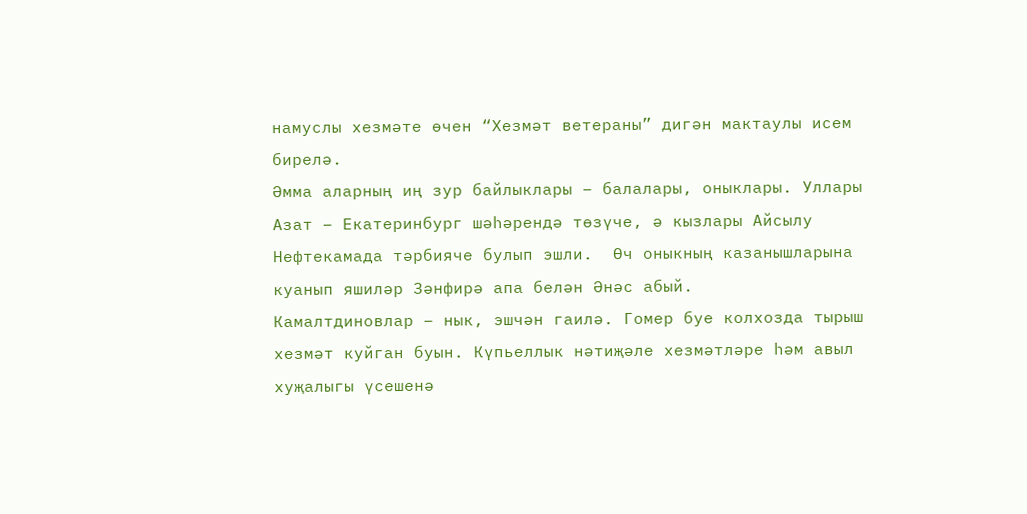намуслы хезмәте өчен “Хезмәт ветераны” дигән мактаулы исем бирелә.
Әмма аларның иң зур байлыклары – балалары, оныклары. Уллары Азат – Екатеринбург шәһәрендә төзүче, ә кызлары Айсылу Нефтекамада тәрбияче булып эшли.  Өч оныкның казанышларына куанып яшиләр Зәнфирә апа белән Әнәс абый.
Камалтдиновлар – нык, эшчән гаилә. Гомер буе колхозда тырыш хезмәт куйган буын. Күпьеллык нәтиҗәле хезмәтләре һәм авыл хуҗалыгы үсешенә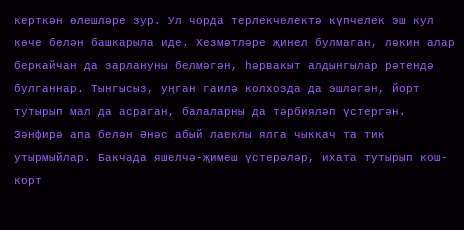керткән өлешләре зур. Ул чорда терлекчелектә күпчелек эш кул көче белән башкарыла иде. Хезмәтләре җинел булмаган, ләкин алар беркайчан да зарлануны белмәгән, hәрвакыт алдынгылар рәтендә булганнар. Тынгысыз, уңган гаилә колхозда да эшләгән, йорт тутырып мал да асраган, балаларны да тәрбияләп үстергән.
Зәнфирә апа белән Әнәс абый лаеклы ялга чыккач та тик утырмыйлар. Бакчада яшелчә-җимеш үстерәләр, ихата тутырып кош-корт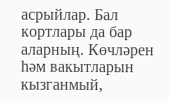асрыйлар. Бал кортлары да бар аларның. Көчләрен һәм вакытларын кызганмый,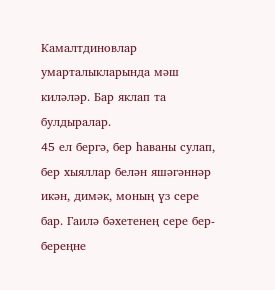Камалтдиновлар  умарталыкларында мәш киләләр. Бар яклап та булдыралар.
45 ел бергә, бер һаваны сулап, бер хыяллар белән яшәгәннәр икән, димәк, моның үз сере бар. Гаилә бәхетенең сере бер-береңне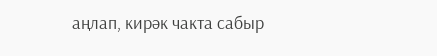аңлап, кирәк чакта сабыр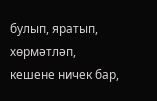булып, яратып, хөрмәтләп, кешене ничек бар,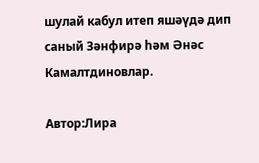шулай кабул итеп яшәүдә дип саный Зәнфирә һәм Әнәс Камалтдиновлар.

Автор:Лира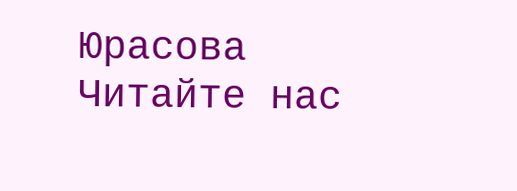Юрасова
Читайте нас